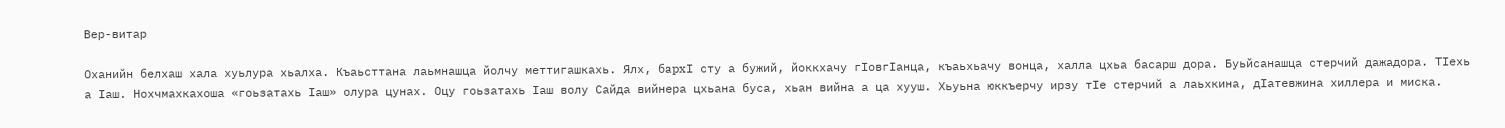Вер-витар

Оханийн белхаш хала хуьлура хьалха. Къаьсттана лаьмнашца йолчу меттигашкахь. Ялх, бapxӀ сту а бужий, йоккхачу гIовгIанца, къаьхьачу вонца, халла цхьа басарш дора. Буьйсанашца стерчий дажадора. ТIехь а Iаш. Нохчмахкахоша «гоьзатахь Iаш» олура цунах. Оцу гоьзатахь Iаш волу Сайда вийнера цхьана буса, хьан вийна а ца хууш. Хьуьна юккъерчу ирзу тIе стерчий а лаьхкина, дIатевжина хиллера и миска.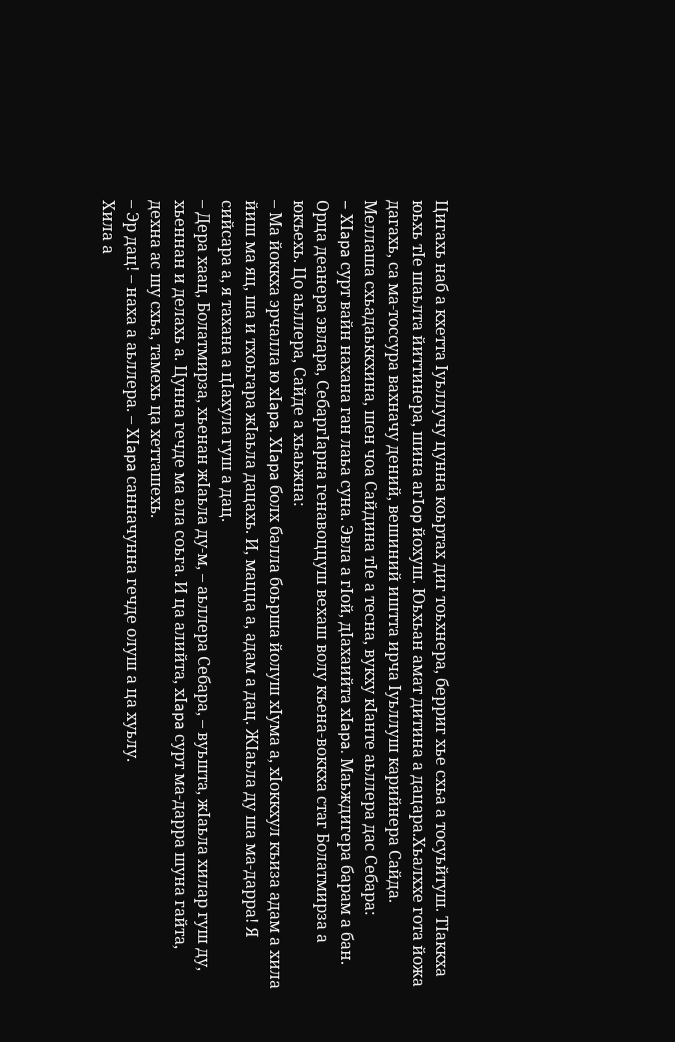Цигахь наб а кхетта Iуьллучу цунна коьртах диг тоьхнера, берриг хье схьа а тосуьйтуш. ТIаккха юьхь тIе шаьлта йиттинера, шина aгIop йохуш. Юьхьан амат дитина а дацара.Хьалххе гота йожа дагахь, са ма-тоссура вахначу дений, вешиний иштта ирча Iуьллуш карийнера Сайда.
Меллаша схьадаьккхина, шен чоа Сайдина тIе а тесна, вукху кIанте аьллера дас Себара:
– XӀapa сурт вайн нахана ган лаьа суна. Эвла а гIой, дIахаийта xӀapa. Маьждигера барам а бан.
Орца деанера эвлара, СебаргIарна генавоццуш вехаш волу къена-воккха стаг Болатмирза а юкъехь. Цо аьллера, Сайде а хьаьжна:
– Ма йоккха эрчалла ю xӀapa. XӀapa болх балла боьрша йолуш хIума а, хIоккхул къиза адам а хила йиш ма яц, ша и тхоьгара жIаьла дацахь. И, мацца а, адам а дац. ЖIаьла ду ша ма-дарра! Я сийсара а, я тахана а цIахула гуш а дац.
– Дера хаац, Болатмирза, хьенан жIаьла ду-м, – аьллера Себара, – вуьшта, жIаьла хилар гуш ду, хьеннан и делахь а. Цунна гечде ма ала соьга. И ца алийта, xӀapa сурт ма-дарра шуна гайта, дехна ас шу схьа, тамехь ца хетташехь.
– Эр дац! – наха а аьллера. – XӀapa санначунна гечде олуш а ца хуьлу.
Хила а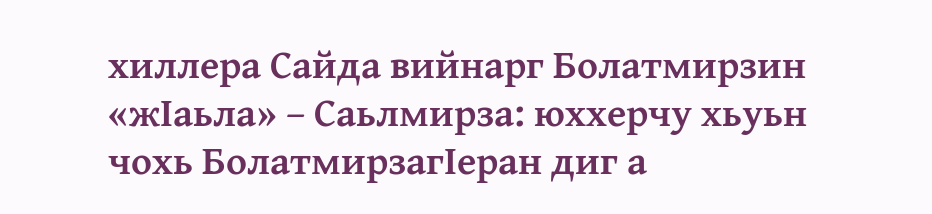хиллера Сайда вийнарг Болатмирзин «жIаьла» – Саьлмирза: юххерчу хьуьн чохь БолатмирзагIеран диг а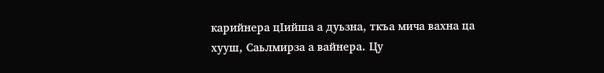карийнера цIийша а дуьзна, ткъа мича вахна ца хууш, Саьлмирза а вайнера. Цу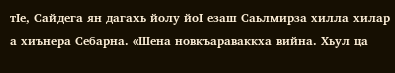тIе, Сайдега ян дагахь йолу йоI езаш Саьлмирза хилла хилар а хиънера Себарна. «Шена новкъараваккха вийна. Хьул ца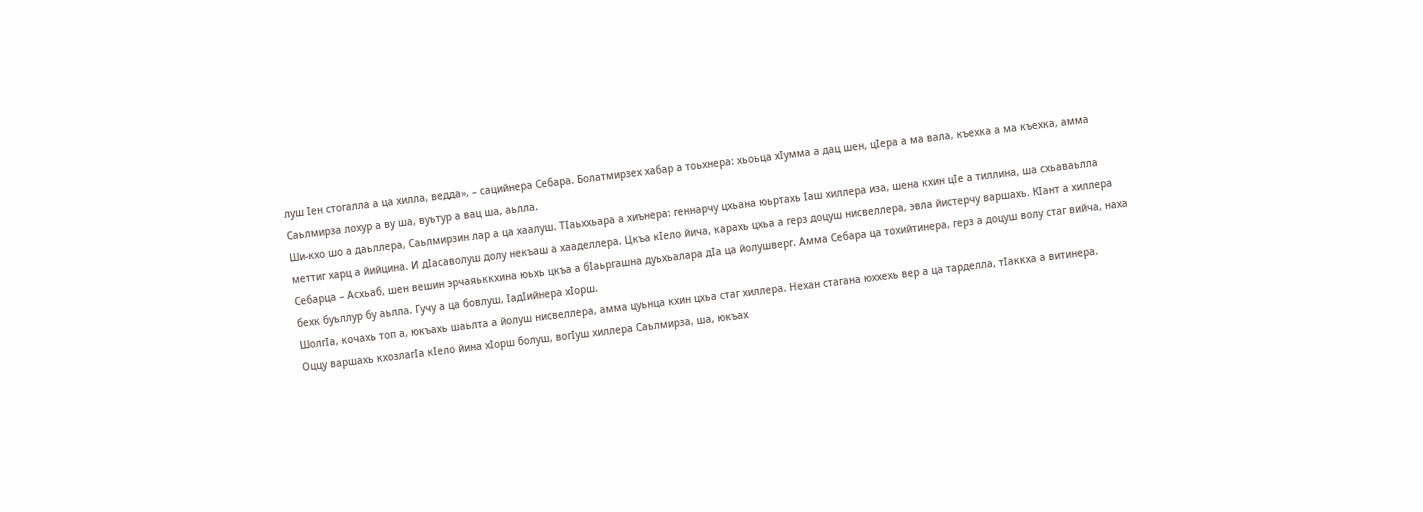луш Iен стогалла а ца хилла, ведда», – сацийнера Себара. Болатмирзех хабар а тоьхнера: хьоьца хIумма а дац шен, цIера а ма вала, къехка а ма къехка, амма Саьлмирза лохур а ву ша, вуьтур а вац ша, аьлла.
Ши-кхо шо а даьллера, Саьлмирзин лар а ца хаалуш. ТIаьххьара а хиънера: геннарчу цхьана юьртахь Iаш хиллера иза, шена кхин цIе а тиллина, ша схьаваьлла меттиг харц а йийцина. И дIасаволуш долу некъаш а хааделлера. Цкъа кIело йича, карахь цхьа а герз доцуш нисвеллера, эвла йистерчу варшахь. КIант а хиллера Себарца – Асхьаб, шен вешин эрчаяьккхина юьхь цкъа а бIаьргашна дуьхьалара дIа ца йолушверг. Амма Себара ца тохийтинера, герз а доцуш волу стаг вийча, наха бехк буьллур бу аьлла. Гучу а ца бовлуш, IадIийнера хIорш.
ШолгIа, кочахь топ а, юкъахь шаьлта а йолуш нисвеллера, амма цуьнца кхин цхьа стаг хиллера. Нехан стагана юххехь вер а ца тарделла, тIаккха а витинера.
Оццу варшахь кхозлагIа кIело йина xӀoрш болуш, вогIуш хиллера Саьлмирза, ша, юкъах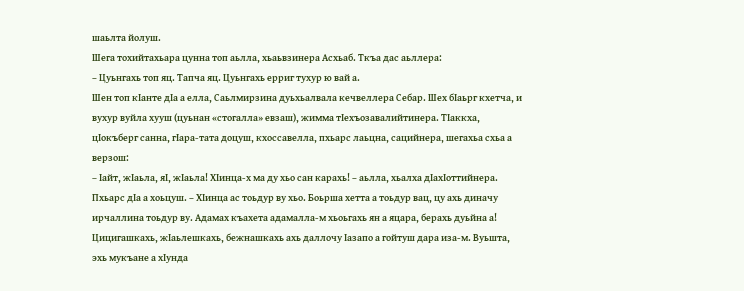шаьлта йолуш.
Шега тохийтахьара цунна топ аьлла, хьаьвзинера Асхьаб. Ткъа дас аьллера:
– Цуьнгахь топ яц. Тапча яц. Цуьнгахь ерриг тухур ю вай а.
Шен топ кIанте дIа а елла, Саьлмирзина дуьхьалвала кечвеллера Себар. Шех бIаьрг кхетча, и вухур вуйла хууш (цуьнан «стогалла» евзаш), жимма тIехъозавалийтинера. ТIаккха, цIокъберг санна, гӀapа-тата доцуш, кхоссавелла, пхьарс лаьцна, сацийнера, шегахьа схьа а верзош:
– Iайт, жIаьла, яI, жIаьла! ХIинца-х ма ду хьо сан карахь! – аьлла, хьалха дIахIоттийнера. Пхьарс дIа а хоьцуш. – ХIинца ас тоьдур ву хьо. Боьрша хетта а тоьдур вац, цу ахь диначу ирчаллина тоьдур ву. Адамах къахета адамалла-м хьоьгахь ян а яцара, берахь дуьйна а! Цицигашкахь, жIаьлешкахь, бежнашкахь ахь даллочу Iазапо а гойтуш дара иза-м. Вуьшта, эхь мукъане а хIунда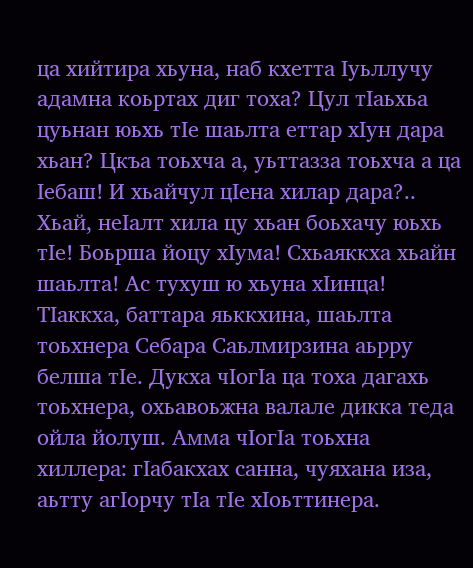ца хийтира хьуна, наб кхетта Iуьллучу адамна коьртах диг тоха? Цул тIаьхьа цуьнан юьхь тIе шаьлта еттар хIун дара хьан? Цкъа тоьхча а, уьттазза тоьхча а ца Iебаш! И хьайчул цIена хилар дара?.. Хьай, неIалт хила цу хьан боьхачу юьхь тIе! Боьрша йоцу хIума! Схьаяккха хьайн шаьлта! Ас тухуш ю хьуна хIинца!
ТIаккха, баттара яьккхина, шаьлта тоьхнера Себара Саьлмирзина аьрру белша тIе. Дукха чIогIа ца тоха дагахь тоьхнера, охьавоьжна валале дикка теда ойла йолуш. Амма чIогIа тоьхна хиллера: гIабакхах санна, чуяхана иза, аьтту агIорчу тIа тIе хIоьттинера.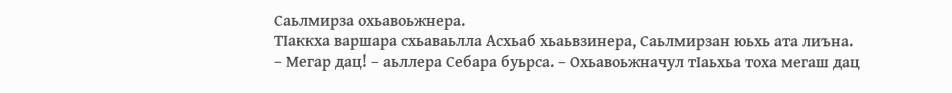Саьлмирза охьавоьжнера.
ТIаккха варшара схьаваьлла Асхьаб хьаьвзинера, Саьлмирзан юьхь ата лиъна.
– Мегар дац! – аьллера Себара буьрса. – Охьавоьжначул тIаьхьа тоха мегаш дац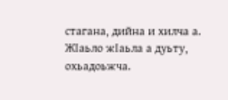стагана, дийна и хилча а. ЖIаьло жIаьла а дуьту, охьадоьжча.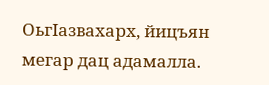ОьгIазвахарх, йицъян мегар дац адамалла.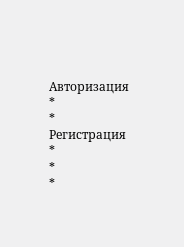Авторизация
*
*
Регистрация
*
*
*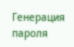Генерация пароля